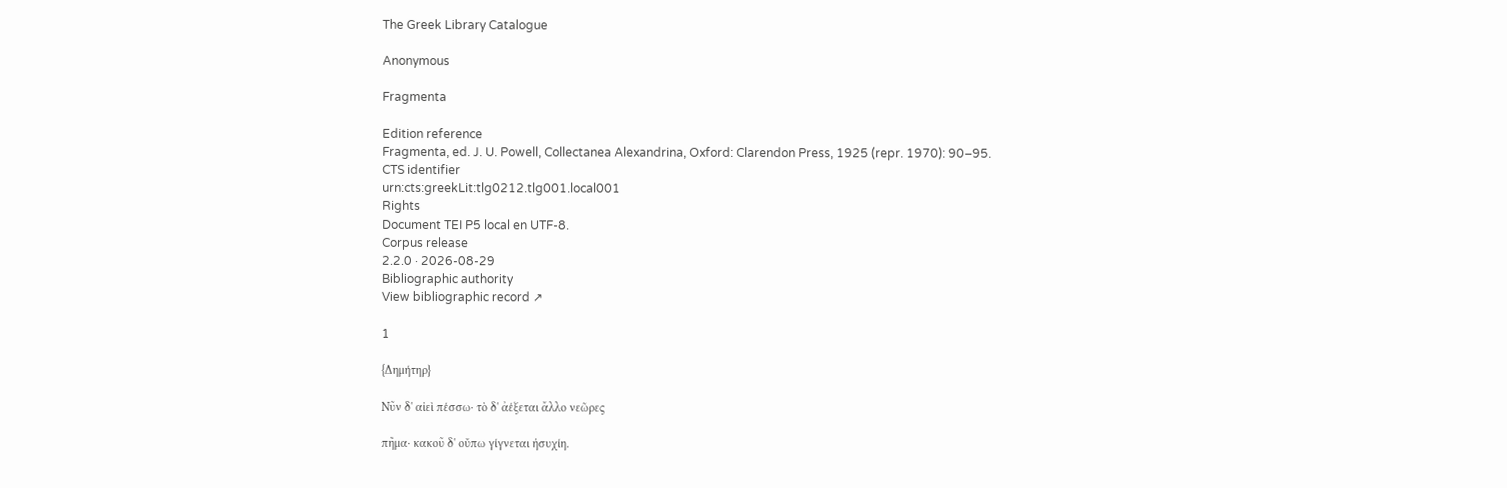The Greek Library Catalogue

Anonymous

Fragmenta

Edition reference
Fragmenta, ed. J. U. Powell, Collectanea Alexandrina, Oxford: Clarendon Press, 1925 (repr. 1970): 90–95.
CTS identifier
urn:cts:greekLit:tlg0212.tlg001.local001
Rights
Document TEI P5 local en UTF-8.
Corpus release
2.2.0 · 2026-08-29
Bibliographic authority
View bibliographic record ↗

1

{Δημήτηρ}

Νῦν δ' αἰεὶ πέσσω· τὸ δ' ἀέξεται ἄλλο νεῶρες

πῆμα· κακοῦ δ' οὔπω γίγνεται ἡσυχίη.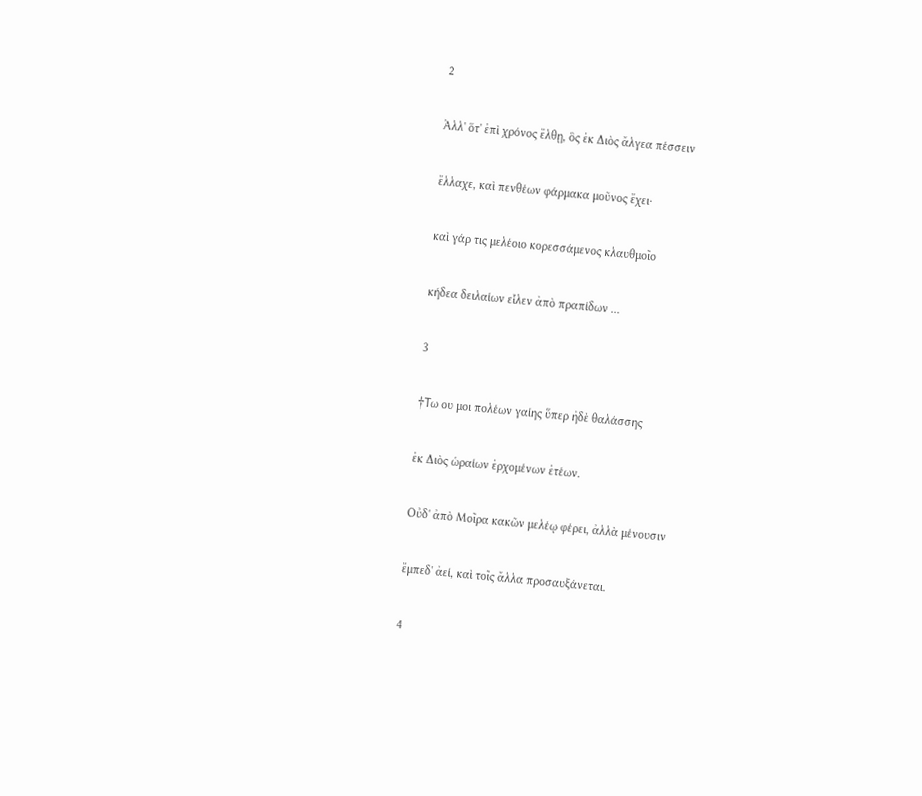2

Ἀλλ' ὅτ' ἐπὶ χρόνος ἔλθῃ, ὃς ἐκ Διὸς ἄλγεα πέσσειν

ἔλλαχε, καὶ πενθέων φάρμακα μοῦνος ἔχει·

καὶ γάρ τις μελέοιο κορεσσάμενος κλαυθμοῖο

κήδεα δειλαίων εἷλεν ἀπὸ πραπίδων ...

3

†Τω ου μοι πολέων γαίης ὕπερ ἠδὲ θαλάσσης

ἐκ Διὸς ὡραίων ἐρχομένων ἐτέων.

Οὐδ' ἀπὸ Μοῖρα κακῶν μελέῳ φέρει, ἀλλὰ μένουσιν

ἔμπεδ' ἀεί, καὶ τοῖς ἄλλα προσαυξάνεται.

4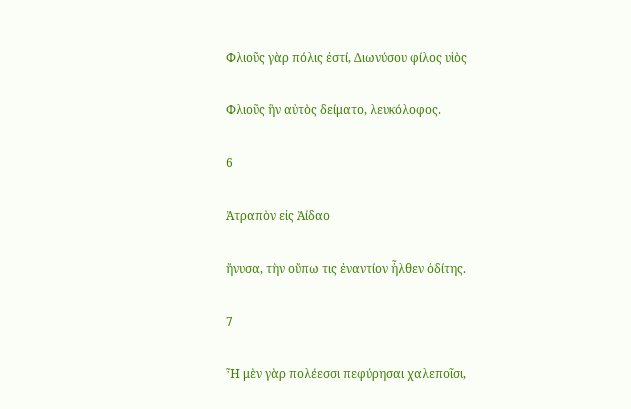Φλιοῦς γὰρ πόλις ἐστί, Διωνύσου φίλος υἱὸς

Φλιοῦς ἣν αὐτὸς δείματο, λευκόλοφος.

6

Ἀτραπὸν εἰς Ἀίδαο

ἤνυσα, τὴν οὔπω τις ἐναντίον ἦλθεν ὁδίτης.

7

Ἦ μὲν γὰρ πολέεσσι πεφύρησαι χαλεποῖσι,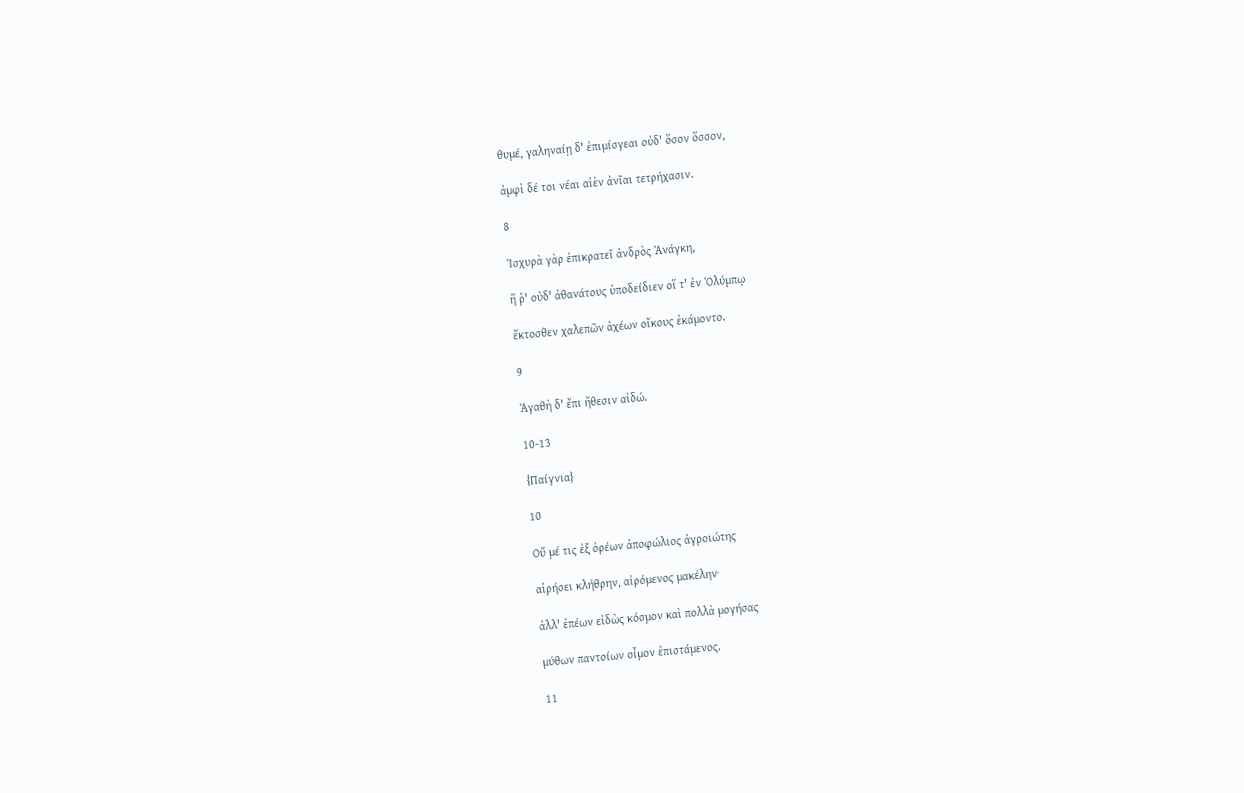θυμέ, γαληναίῃ δ' ἐπιμίσγεαι οὐδ' ὅσον ὅσσον,

ἀμφὶ δέ τοι νέαι αἰὲν ἀνῖαι τετρήχασιν.

8

Ἰσχυρὰ γὰρ ἐπικρατεῖ ἀνδρὸς Ἀνάγκη,

ἥ ῥ' οὐδ' ἀθανάτους ὑποδείδιεν οἵ τ' ἐν Ὀλύμπῳ

ἔκτοσθεν χαλεπῶν ἀχέων οἴκους ἐκάμοντο.

9

Ἀγαθὴ δ' ἔπι ἤθεσιν αἰδώ.

10-13

{Παίγνια}

10

Οὔ μέ τις ἐξ ὀρέων ἀποφώλιος ἀγροιώτης

αἱρήσει κλήθρην, αἰρόμενος μακέλην·

ἀλλ' ἐπέων εἰδὼς κόσμον καὶ πολλὰ μογήσας

μύθων παντοίων οἶμον ἐπιστάμενος.

11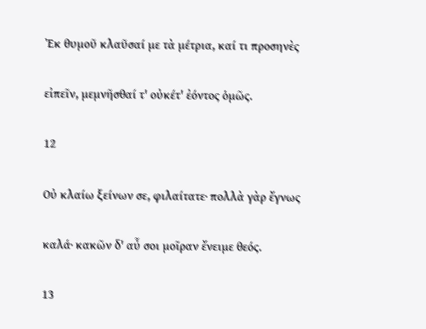Ἐκ θυμοῦ κλαῦσαί με τὰ μέτρια, καί τι προσηνὲς

εἰπεῖν, μεμνῆσθαί τ' οὐκέτ' ἐόντος ὁμῶς.

12

Οὐ κλαίω ξείνων σε, φιλαίτατε· πολλὰ γὰρ ἔγνως

καλά· κακῶν δ' αὖ σοι μοῖραν ἔνειμε θεός.

13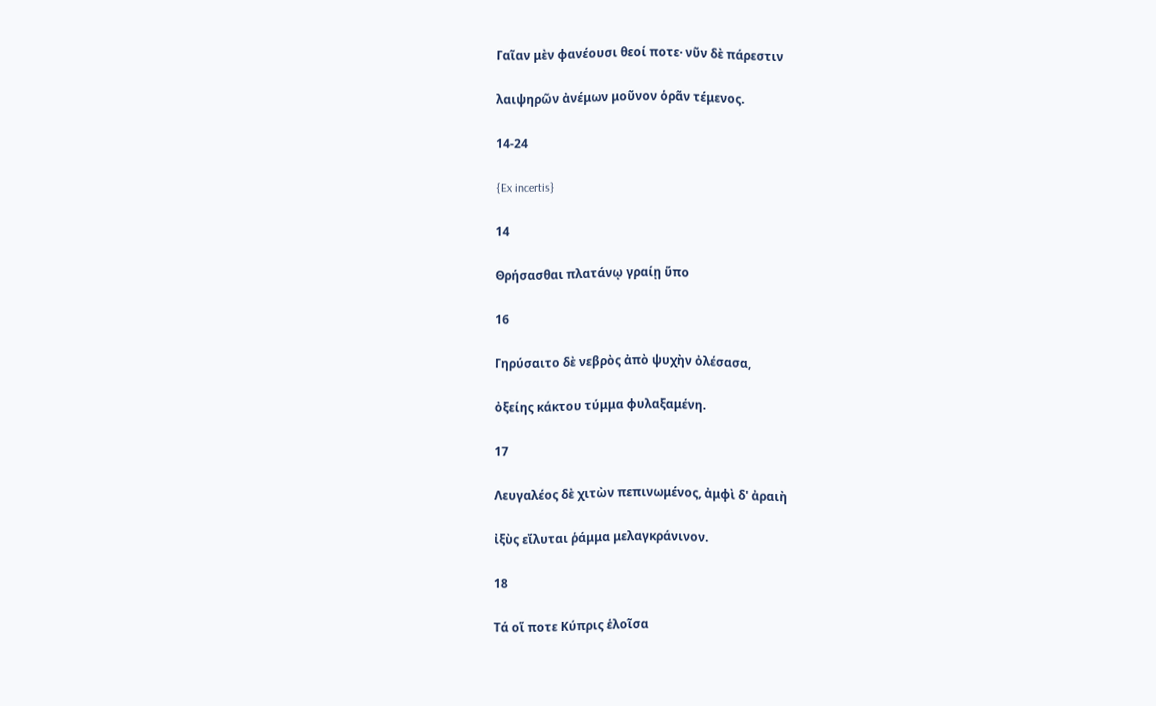Γαῖαν μὲν φανέουσι θεοί ποτε· νῦν δὲ πάρεστιν

λαιψηρῶν ἀνέμων μοῦνον ὁρᾶν τέμενος.

14-24

{Ex incertis}

14

Θρήσασθαι πλατάνῳ γραίῃ ὕπο

16

Γηρύσαιτο δὲ νεβρὸς ἀπὸ ψυχὴν ὀλέσασα,

ὀξείης κάκτου τύμμα φυλαξαμένη.

17

Λευγαλέος δὲ χιτὼν πεπινωμένος, ἀμφὶ δ' ἀραιὴ

ἰξὺς εἴλυται ῥάμμα μελαγκράνινον.

18

Τά οἵ ποτε Κύπρις ἑλοῖσα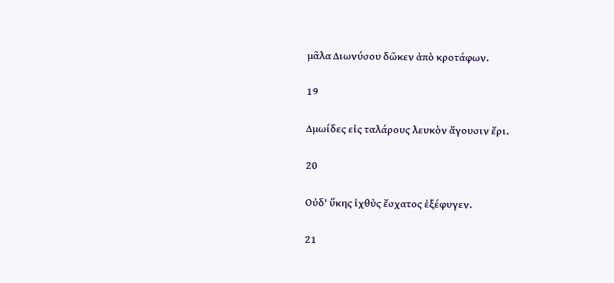μᾶλα Διωνύσου δῶκεν ἀπὸ κροτάφων.

19

Δμωίδες εἰς ταλάρους λευκὸν ἄγουσιν ἔρι.

20

Οὐδ' ὕκης ἰχθὺς ἔσχατος ἐξέφυγεν.

21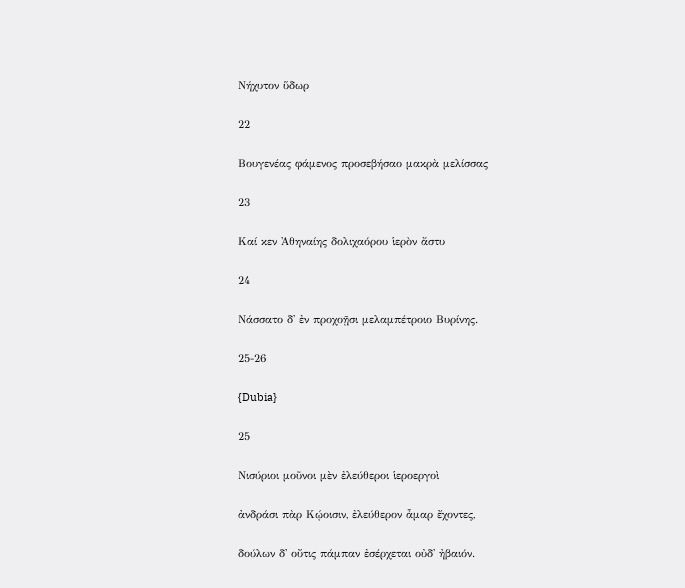Νήχυτον ὕδωρ

22

Βουγενέας φάμενος προσεβήσαο μακρὰ μελίσσας

23

Καί κεν Ἀθηναίης δολιχαόρου ἱερὸν ἄστυ

24

Νάσσατο δ' ἐν προχοῇσι μελαμπέτροιο Βυρίνης.

25-26

{Dubia}

25

Νισύριοι μοῦνοι μὲν ἐλεύθεροι ἱεροεργοὶ

ἀνδράσι πὰρ Κῴοισιν, ἐλεύθερον ἆμαρ ἔχοντες,

δούλων δ' οὔτις πάμπαν ἐσέρχεται οὐδ' ἠβαιόν.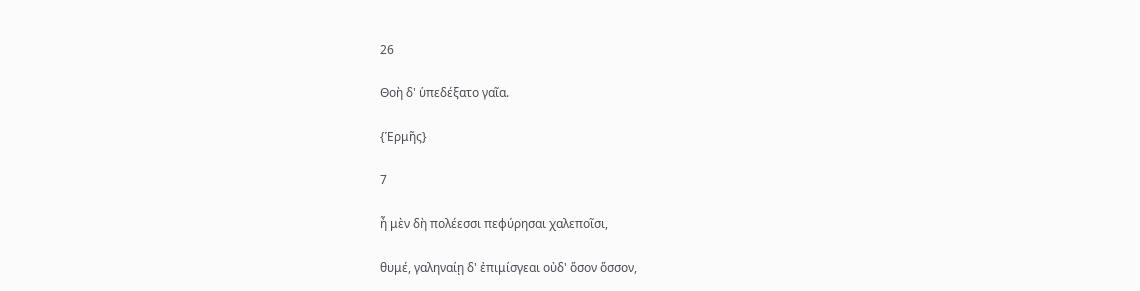26

Θοὴ δ' ὑπεδέξατο γαῖα.

{Ἑρμῆς}

7

ἦ μὲν δὴ πολέεσσι πεφύρησαι χαλεποῖσι,

θυμέ, γαληναίῃ δ' ἐπιμίσγεαι οὐδ' ὅσον ὅσσον,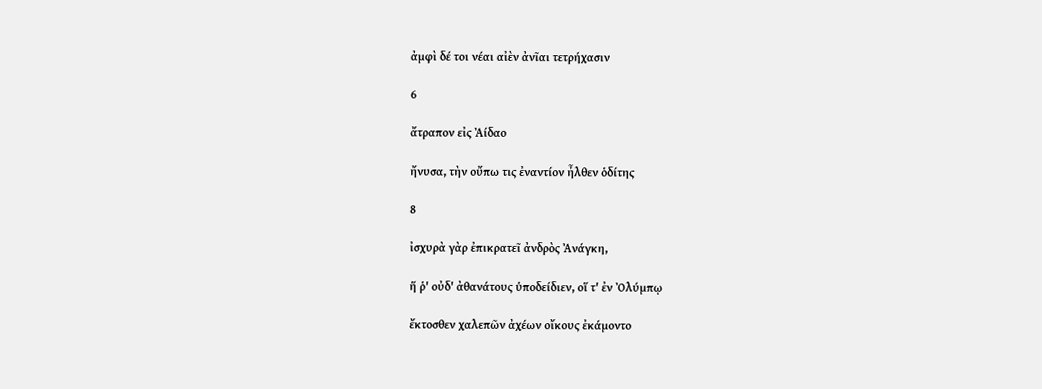ἀμφὶ δέ τοι νέαι αἰὲν ἀνῖαι τετρήχασιν

6

ἄτραπον εἰς Ἀίδαο

ἤνυσα, τὴν οὔπω τις ἐναντίον ἦλθεν ὁδίτης

8

ἰσχυρὰ γὰρ ἐπικρατεῖ ἀνδρὸς Ἀνάγκη,

ἥ ῥ' οὐδ' ἀθανάτους ὑποδείδιεν, οἵ τ' ἐν Ὀλύμπῳ

ἔκτοσθεν χαλεπῶν ἀχέων οἴκους ἐκάμοντο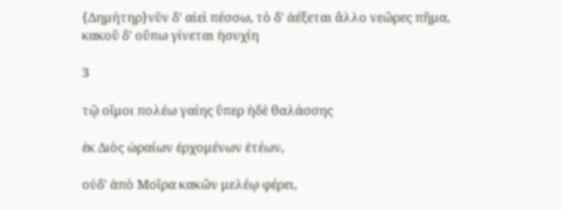{Δημήτηρ}νῦν δ' αἰεὶ πέσσω, τὸ δ' ἀέξεται ἄλλο νεῶρες πῆμα, κακοῦ δ' οὔπω γίνεται ἡσυχίη

3

τῷ οἴμοι πολέω γαίης ὕπερ ἠδὲ θαλάσσης

ἐκ Διὸς ὡραίων ἐρχομένων ἐτέων,

οὐδ' ἀπὸ Μοῖρα κακῶν μελέῳ φέρει,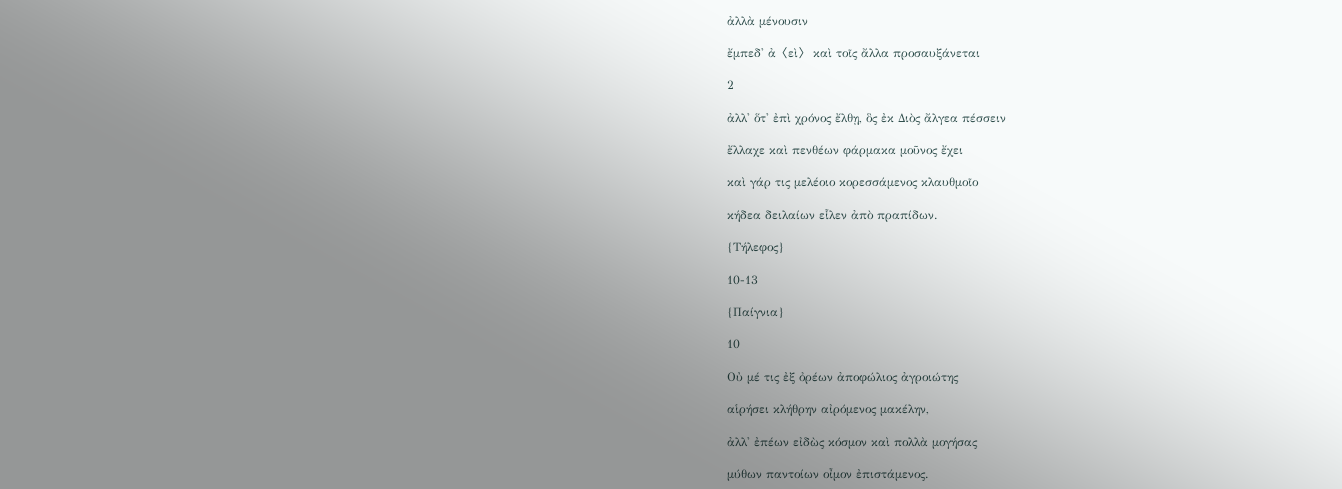ἀλλὰ μένουσιν

ἔμπεδ' ἀ〈εὶ〉 καὶ τοῖς ἄλλα προσαυξάνεται

2

ἀλλ' ὅτ' ἐπὶ χρόνος ἔλθῃ, ὃς ἐκ Διὸς ἄλγεα πέσσειν

ἔλλαχε καὶ πενθέων φάρμακα μοῦνος ἔχει

καὶ γάρ τις μελέοιο κορεσσάμενος κλαυθμοῖο

κήδεα δειλαίων εἷλεν ἀπὸ πραπίδων.

{Τήλεφος}

10-13

{Παίγνια}

10

Οὐ μέ τις ἐξ ὀρέων ἀποφώλιος ἀγροιώτης

αἱρήσει κλήθρην αἰρόμενος μακέλην,

ἀλλ' ἐπέων εἰδὼς κόσμον καὶ πολλὰ μογήσας

μύθων παντοίων οἶμον ἐπιστάμενος.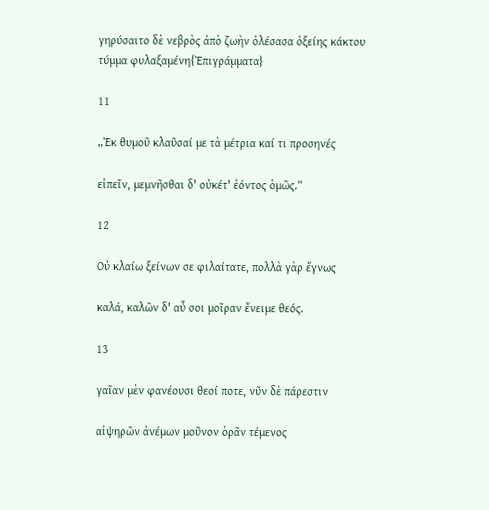γηρύσαιτο δὲ νεβρὸς ἀπὸ ζωὴν ὀλέσασα ὀξείης κάκτου τύμμα φυλαξαμένη{Ἐπιγράμματα}

11

„Ἐκ θυμοῦ κλαῦσαί με τὰ μέτρια καί τι προσηνές

εἰπεῖν, μεμνῆσθαι δ' οὐκέτ' ἐόντος ὁμῶς.“

12

Οὐ κλαίω ξείνων σε φιλαίτατε, πολλὰ γὰρ ἔγνως

καλά, καλῶν δ' αὖ σοι μοῖραν ἔνειμε θεός.

13

γαῖαν μὲν φανέουσι θεοί ποτε, νῦν δὲ πάρεστιν

αἰψηρῶν ἀνέμων μοῦνον ὁρᾶν τέμενος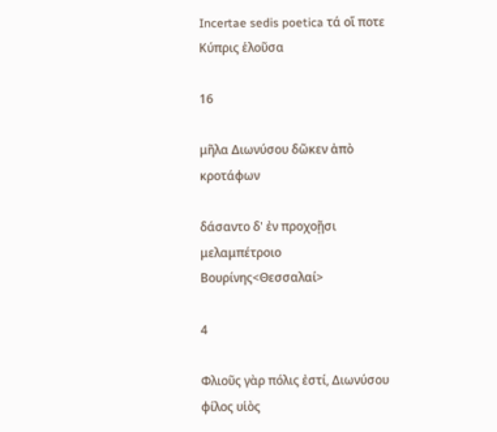Incertae sedis poetica τά οἵ ποτε Κύπρις ἑλοῦσα

16

μῆλα Διωνύσου δῶκεν ἀπὸ κροτάφων

δάσαντο δ' ἐν προχοῇσι μελαμπέτροιο Βουρίνης<Θεσσαλαί>

4

Φλιοῦς γὰρ πόλις ἐστί, Διωνύσου φίλος υἱὸς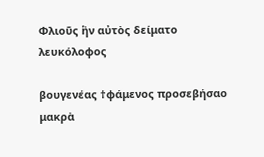Φλιοῦς ἣν αὐτὸς δείματο λευκόλοφος

βουγενέας †φάμενος προσεβήσαο μακρὰ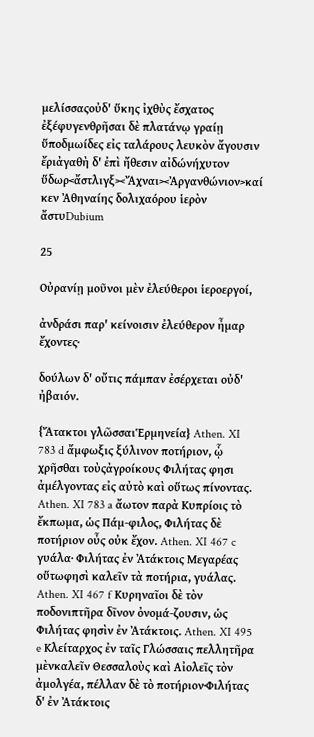μελίσσαςοὐδ' ὕκης ἰχθὺς ἔσχατος ἐξέφυγενθρῆσαι δὲ πλατάνῳ γραίῃ ὕποδμωίδες εἰς ταλάρους λευκὸν ἄγουσιν ἔριἀγαθὴ δ' ἐπὶ ἤθεσιν αἰδώνήχυτον ὕδωρ<ἄστλιγξ><Ἄχναι><Ἀργανθώνιον>καί κεν Ἀθηναίης δολιχαόρου ἱερὸν ἄστυDubium

25

Οὐρανίῃ μοῦνοι μὲν ἐλεύθεροι ἱεροεργοί,

ἀνδράσι παρ' κείνοισιν ἐλεύθερον ἦμαρ ἔχοντες·

δούλων δ' οὔτις πάμπαν ἐσέρχεται οὐδ' ἠβαιόν.

{Ἄτακτοι γλῶσσαιἙρμηνεία} Athen. XI 783 d ἄμφωξις ξύλινον ποτήριον, ᾧ χρῆσθαι τοὺςἀγροίκους Φιλήτας φησι ἀμέλγοντας εἰς αὐτὸ καὶ οὕτως πίνοντας. Athen. XI 783 a ἄωτον παρὰ Κυπρίοις τὸ ἔκπωμα, ὡς Πάμ-φιλος, Φιλήτας δὲ ποτήριον οὖς οὐκ ἔχον. Athen. XI 467 c γυάλα· Φιλήτας ἐν Ἀτάκτοις Μεγαρέας οὕτωφησὶ καλεῖν τὰ ποτήρια, γυάλας. Athen. XI 467 f Κυρηναῖοι δὲ τὸν ποδονιπτῆρα δῖνον ὀνομά-ζουσιν, ὡς Φιλήτας φησὶν ἐν Ἀτάκτοις. Athen. XI 495 e Κλείταρχος ἐν ταῖς Γλώσσαις πελλητῆρα μὲνκαλεῖν Θεσσαλοὺς καὶ Αἰολεῖς τὸν ἀμολγέα, πέλλαν δὲ τὸ ποτήριον·Φιλήτας δ' ἐν Ἀτάκτοις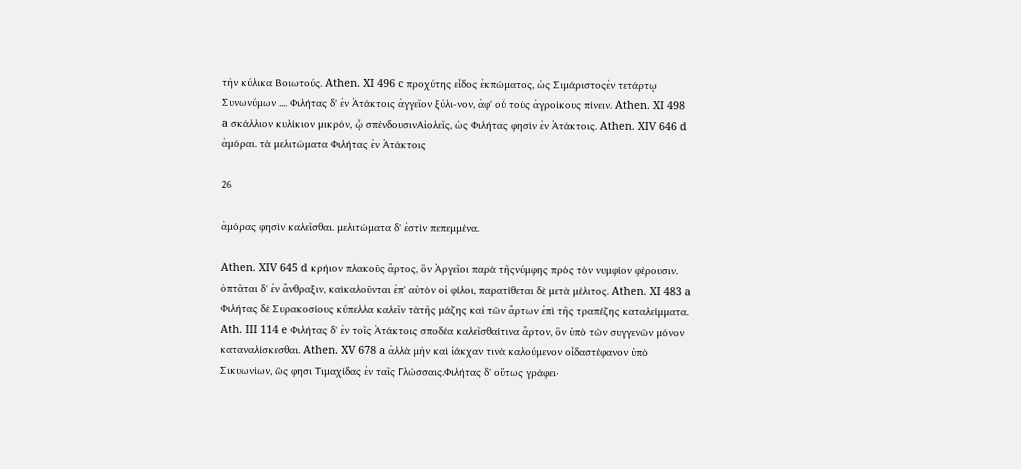τὴν κύλικα Βοιωτούς. Athen. XI 496 c προχύτης εἶδος ἐκπώματος, ὡς Σιμάριστοςἐν τετάρτῳ Συνωνύμων .... Φιλήτας δ' ἐν Ἀτάκτοις ἀγγεῖον ξύλι-νον, ἀφ' οὗ τοὺς ἀγροίκους πίνειν. Athen. XI 498 a σκάλλιον κυλίκιον μικρόν, ᾧ σπένδουσινΑἰολεῖς, ὡς Φιλήτας φησὶν ἐν Ἀτάκτοις. Athen. XIV 646 d ἀμόραι. τὰ μελιτώματα Φιλήτας ἐν Ἀτάκτοις

26

ἀμόρας φησὶν καλεῖσθαι. μελιτώματα δ' ἐστὶν πεπεμμένα.

Athen. XIV 645 d κρήιον πλακοῦς ἄρτος, ὃν Ἀργεῖοι παρὰ τῆςνύμφης πρὸς τὸν νυμφίον φέρουσιν. ὀπτᾶται δ' ἐν ἄνθραξιν, καὶκαλοῦνται ἐπ' αὐτὸν οἱ φίλοι, παρατίθεται δὲ μετὰ μέλιτος. Athen. XI 483 a Φιλήτας δὲ Συρακοσίους κύπελλα καλεῖν τὰτῆς μάζης καὶ τῶν ἄρτων ἐπὶ τῆς τραπέζης καταλείμματα. Ath. III 114 e Φιλήτας δ' ἐν τοῖς Ἀτάκτοις σποδέα καλεῖσθαίτινα ἄρτον, ὃν ὑπὸ τῶν συγγενῶν μόνον καταναλίσκεσθαι. Athen. XV 678 a ἀλλὰ μὴν καὶ ἰάκχαν τινὰ καλούμενον οἶδαστέφανον ὑπὸ Σικυωνίων, ὥς φησι Τιμαχίδας ἐν ταῖς Γλώσσαις.Φιλήτας δ' οὕτως γράφει·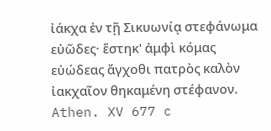ἰάκχα ἐν τῇ Σικυωνίᾳ στεφάνωμα εὐῶδες· ἕστηκ' ἀμφὶ κόμας εὐώδεας ἄγχοθι πατρὸς καλὸν ἰακχαῖον θηκαμένη στέφανον. Athen. XV 677 c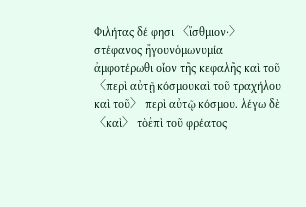Φιλήτας δέ φησι 〈ἴσθμιον·〉 στέφανος ἤγουνὁμωνυμία ἀμφοτέρωθι οἷον τῆς κεφαλῆς καὶ τοῦ 〈περὶ αὐτῇ κόσμουκαὶ τοῦ τραχήλου καὶ τοῦ〉 περὶ αὐτῷ κόσμου. λέγω δὲ 〈καὶ〉 τὸἐπὶ τοῦ φρέατος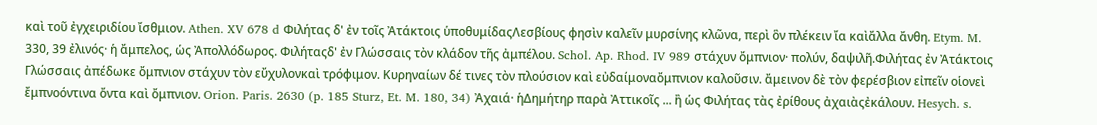καὶ τοῦ ἐγχειριδίου ἴσθμιον. Athen. XV 678 d Φιλήτας δ' ἐν τοῖς Ἀτάκτοις ὑποθυμίδαςΛεσβίους φησὶν καλεῖν μυρσίνης κλῶνα, περὶ ὃν πλέκειν ἴα καὶἄλλα ἄνθη. Etym. M. 330, 39 ἐλινός· ἡ ἄμπελος, ὡς Ἀπολλόδωρος. Φιλήταςδ' ἐν Γλώσσαις τὸν κλάδον τῆς ἀμπέλου. Schol. Ap. Rhod. IV 989 στάχυν ὄμπνιον· πολύν, δαψιλῆ.Φιλήτας ἐν Ἀτάκτοις Γλώσσαις ἀπέδωκε ὄμπνιον στάχυν τὸν εὔχυλονκαὶ τρόφιμον. Κυρηναίων δέ τινες τὸν πλούσιον καὶ εὐδαίμοναὄμπνιον καλοῦσιν. ἄμεινον δὲ τὸν φερέσβιον εἰπεῖν οἱονεὶ ἔμπνοόντινα ὄντα καὶ ὄμπνιον. Orion. Paris. 2630 (p. 185 Sturz, Et. M. 180, 34) Ἀχαιά· ἡΔημήτηρ παρὰ Ἀττικοῖς ... ἢ ὡς Φιλήτας τὰς ἐρίθους ἀχαιὰςἐκάλουν. Hesych. s.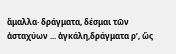ἄμαλλα· δράγματα, δέσμαι τῶν ἀσταχύων ... ἀγκάλη,δράγματα ρʹ, ὥς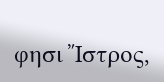φησι Ἴστρος,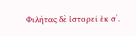Φιλήτας δὲ ἱστορεῖ ἐκ σʹ.